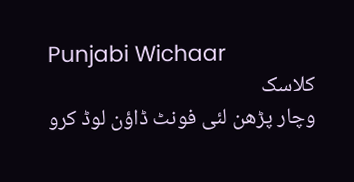Punjabi Wichaar
کلاسک
وچار پڑھن لئی فونٹ ڈاؤن لوڈ کرو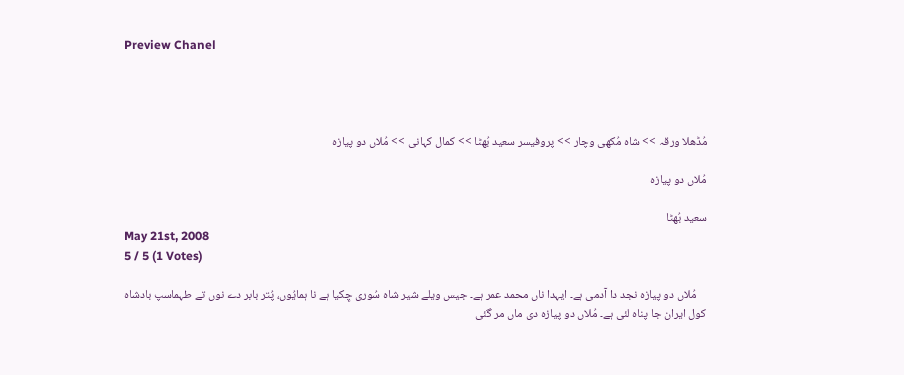Preview Chanel




مُڈھلا ورقہ >> شاہ مُکھی وچار >> پروفیسر سعید بُھٹا >> کمال کہانی >> مُلاں دو پیازہ

مُلاں دو پیازہ

سعید بُھٹا
May 21st, 2008
5 / 5 (1 Votes)

    مُلاں دو پیازہ نجد دا آدمی ہے۔ ایہدا ناں محمد عمر ہے۔ جیس ویلے شیر شاہ سُوری چِکیا ہے نا ہمایُوں، پُتر بابر دے نوں تے طہماسپ بادشاہ کول ایران جا پناہ لئی ہے۔ مُلاں دو پیازہ دی ماں مر گئی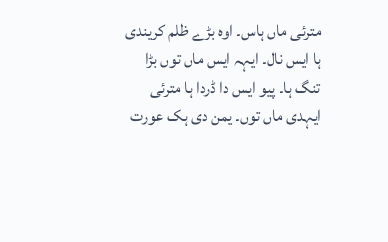مترئی ماں ہاس۔ اوہ بڑے ظلم کریندی ہا ایس نال۔ ایہہ ایس ماں توں بڑا تنگ ہا۔ پیو ایس دا ڈردا ہا مترئی ایہدی ماں توں۔ یمن دی ہک عورت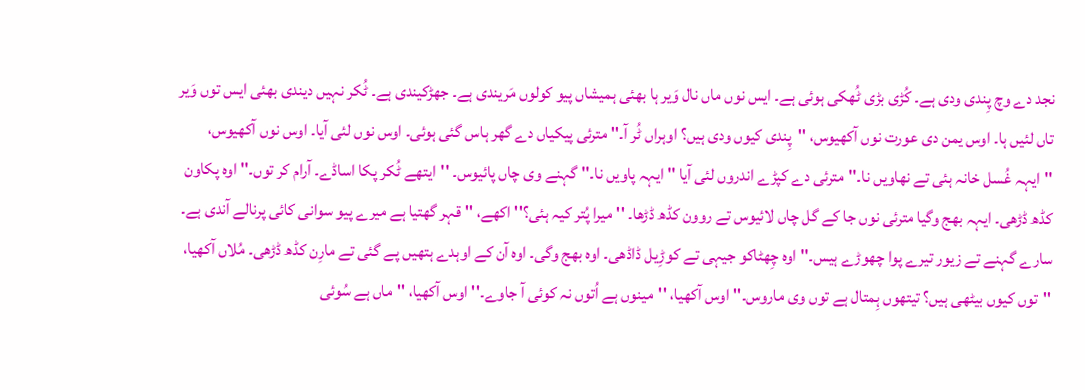نجد دے وچ پِندی ودی ہے۔ کُڑی بڑی ٹُھکی ہوئی ہے۔ ایس نوں ماں نال وَیر ہا بھئی ہمیشاں پیو کولوں مَریندی ہے۔ جھڑکیندی ہے۔ ٹُکر نہیں دیندی بھئی ایس توں وَیر تاں لئیں ہا۔ اوس یمن دی عورت نوں آکھیوس، ''پِندی کیوں ودی ہیں؟ اوہراں ٹُر آ۔'' مترئی پیکیاں دے گھر ہاس گئی ہوئی۔ اوس نوں لئی آیا۔ اوس نوں آکھیوس، ''ایہہ غُسل خانہ ہئی تے نھاویں نا۔''مترئی دے کپڑے اندروں لئی آیا '' ایہہ پاویں نا۔'' گہنے وی چاں پائیوس۔ ''ایتھے ٹُکر پکا اساڈے۔ آرام کر توں۔'' اوہ پکاون کڈھ ڈڑھی۔ ایہہ بھج وگیا مترئی نوں جا کے گل چاں لائیوس تے روون کڈھ ڈڑھا۔ ''میرا پُتر کیہ ہئی؟'' اکھے، ''قہر گھتیا ہے میرے پیو سوانی کائی پرنالے آندی ہے۔ سارے گہنے تے زیور تیرے پوا چھوڑے ہیس۔'' اوہ چِھٹاکو جیہی تے کوڑِیل ڈاڈھی۔ اوہ بھج وگی۔ اوہ آن کے اوہدے ہتھیں پے گئی تے مارِن کڈھ ڈڑھی۔ مُلاں آکھیا، ''توں کیوں بیٹھی ہیں؟ تیتھوں ہِمتال ہے توں وی ماروس۔'' اوس آکھیا، ''مینوں ہے اُتوں نہ کوئی آ جاوے۔'' اوس آکھیا، ''ماں ہے سُوئی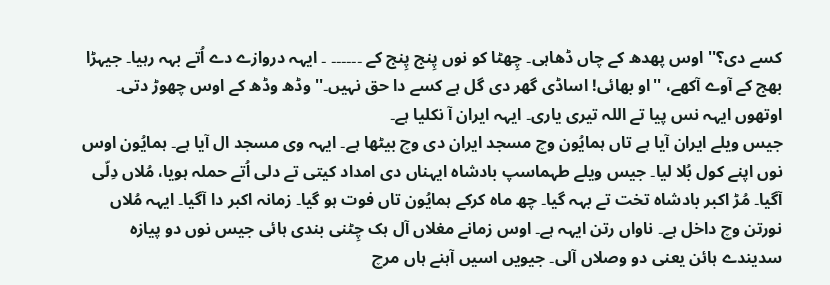کسے دی؟'' اوس پھدھ کے چاں ڈھاہی۔ چِھٹا کو نوں پِنج پِنج کے ۔۔۔۔۔۔ ۔ ایہہ دروازے دے اُتے بہہ رہیا۔ جیہڑا بھج کے آوے آکھے، ''او بھائی! اساڈی گھر دی گل ہے کسے دا حق نہیں۔'' وڈھ وڈھ کے اوس چھوڑ دتی۔ اوتھوں ایہہ نس پیا تے اللہ تیری یاری۔ ایہہ ایران آ نکلیا ہے۔
جیس ویلے ایران آیا ہے تاں ہمایُون وچ مسجد ایران دی وچ بیٹھا ہے۔ ایہہ وی مسجد ال آیا ہے۔ ہمایُون اوس نوں اپنے کول بُلا لیا۔ جیس ویلے طہماسپ بادشاہ ایہناں دی امداد کیتی تے دلی اُتے حملہ ہویا، مُلاں دِلّی آگیا۔ مُڑ اکبر بادشاہ تخت تے بہہ گیا۔ چھ ماہ کرکے ہمایُون تاں فوت ہو گیا۔ زمانہ اکبر دا آگیا۔ ایہہ مُلاں نورتن وچ داخل ہے۔ ناواں رتن ایہہ ہے۔ اوس زمانے مغلاں آل ہک چِٹنی بندی ہائی جیس نوں دو پیازہ سدیندے ہائن یعنی دو وصلاں آلی۔ جیویں اسیں آہنے ہاں مرچ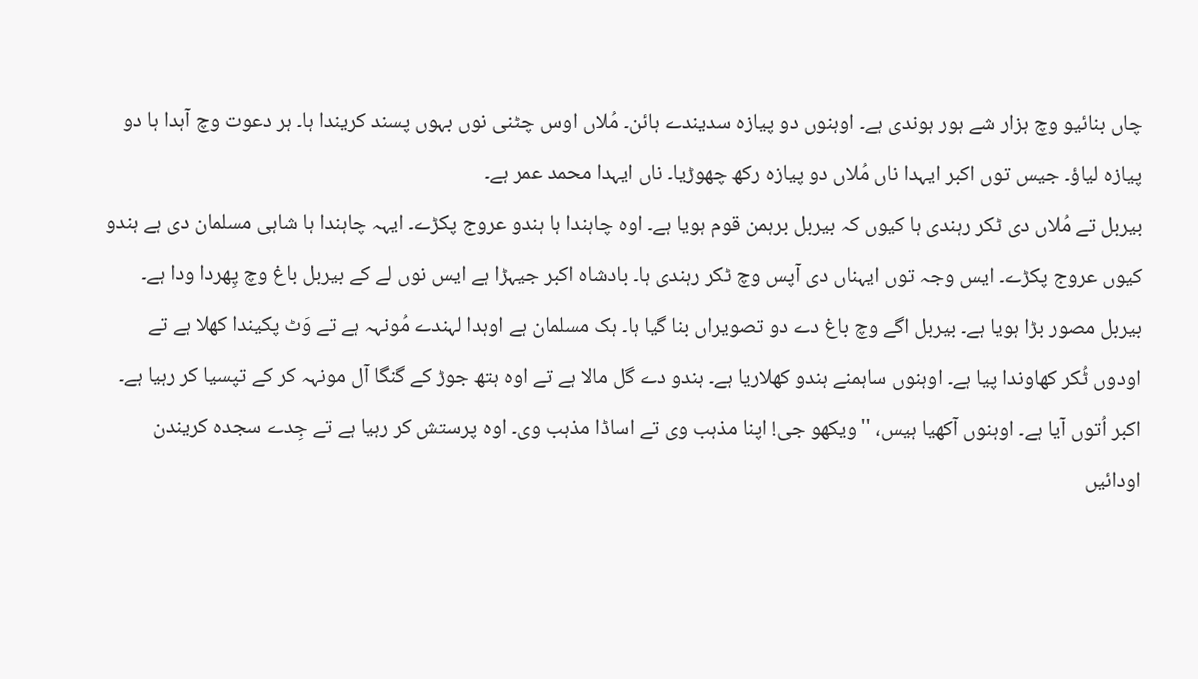چاں بنائیو وچ ہزار شے ہور ہوندی ہے۔ اوہنوں دو پیازہ سدیندے ہائن۔ مُلاں اوس چٹنی نوں بہوں پسند کریندا ہا۔ ہر دعوت وچ آہدا ہا دو پیازہ لیاؤ۔ جیس توں اکبر ایہدا ناں مُلاں دو پیازہ رکھ چھوڑیا۔ ناں ایہدا محمد عمر ہے۔
بیربل تے مُلاں دی ٹکر رہندی ہا کیوں کہ بیربل برہمن قوم ہویا ہے۔ اوہ چاہندا ہا ہندو عروج پکڑے۔ ایہہ چاہندا ہا شاہی مسلمان دی ہے ہندو کیوں عروج پکڑے۔ ایس وجہ توں ایہناں دی آپس وچ ٹکر رہندی ہا۔ بادشاہ اکبر جیہڑا ہے ایس نوں لے کے بیربل باغ وچ پِھردا ودا ہے۔ بیربل مصور بڑا ہویا ہے۔ بیربل اگے وچ باغ دے دو تصویراں بنا گیا ہا۔ ہک مسلمان ہے اوہدا لہندے مُونہہ ہے تے وَٹ پکیندا کھلا ہے تے اودوں ٹُکر کھاوندا پیا ہے۔ اوہنوں ساہمنے ہندو کھلاریا ہے۔ ہندو دے گل مالا ہے تے اوہ ہتھ جوڑ کے گنگا آل مونہہ کر کے تپسیا کر رہیا ہے۔ اکبر اُتوں آیا ہے۔ اوہنوں آکھیا ہیس، ''ویکھو جی! اپنا مذہب وی تے اساڈا مذہب وی۔ اوہ پرستش کر رہیا ہے تے جِدے سجدہ کریندن اودائیں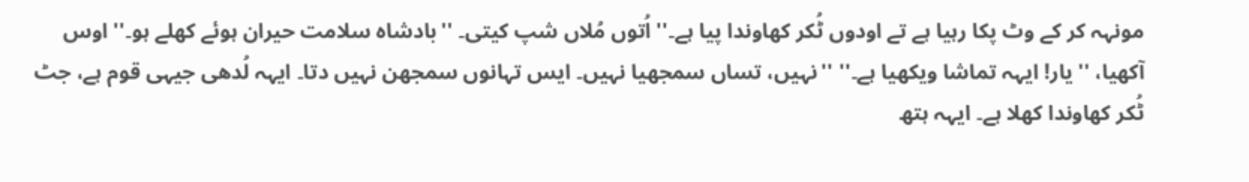مونہہ کر کے وٹ پکا رہیا ہے تے اودوں ٹُکر کھاوندا پیا ہے۔'' اُتوں مُلاں شپ کیتی۔ ''بادشاہ سلامت حیران ہوئے کھلے ہو۔'' اوس آکھیا، ''یار! ایہہ تماشا ویکھیا ہے۔'' ''نہیں، تساں سمجھیا نہیں۔ ایس تہانوں سمجھن نہیں دتا۔ ایہہ لُدھی جیہی قوم ہے، جٹ ٹُکر کھاوندا کھلا ہے۔ ایہہ ہتھ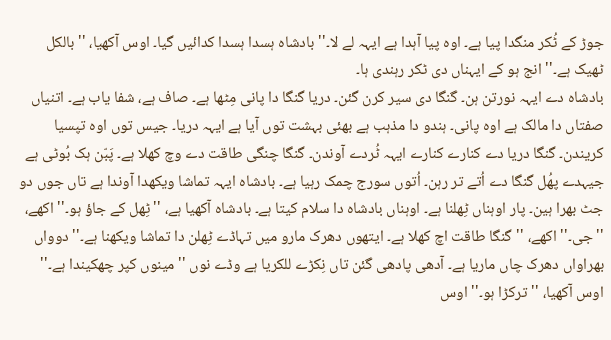جوڑ کے ٹُکر منگدا پیا ہے۔ اوہ پیا آہدا ہے ایہہ لے لا۔'' بادشاہ ہسدا ہسدا کدائیں گیا۔ اوس آکھیا، ''بالکل ٹھیک ہے۔'' انج ہو کے ایہناں دی ٹکر رہندی ہا۔
بادشاہ دے ایہہ نورتن ہن۔ گنگا دی سیر کرن گئن۔ دریا گنگا دا پانی مِٹھا ہے۔ صاف ہے، شفا یاب ہے۔ اتنیاں صفتاں دا مالک ہے اوہ پانی۔ ہندو دا مذہب ہے بھئی بہشت توں آیا ہے ایہہ دریا۔ جیس توں اوہ تپسیا کریندن۔ گنگا دریا دے کنارے کنارے ایہہ ٹُردے آوندن۔ گنگا چنگی طاقت دے وچ کھلا ہے۔ پَبّن ہک بُوٹی ہے جیہدے پھُل گنگا دے اُتے تر رہن۔ اُتوں سورج چمک رہیا ہے۔ بادشاہ ایہہ تماشا ویکھدا آوندا ہے تاں جوں دو جٹ بھرا ہین۔ پار اوہناں ٹِھلنا ہے۔ اوہناں بادشاہ دا سلام کیتا ہے۔ بادشاہ آکھیا ہے، ''ٹِھل کے جاؤ ہو۔'' اکھے، ''جی۔'' اکھے، ''گنگا طاقت اچ کھلا ہے۔ ایتھوں دھرک مارو میں تہاڈے ٹِھلن دا تماشا ویکھنا ہے۔'' دوواں بھراواں دھرک چاں ماریا ہے۔ آدھی پادھی گئن تاں نِکڑے للکریا ہے وڈے نوں ''مینوں کپر چھکیندا ہے۔'' اوس آکھیا، ''ترکڑا ہو۔'' اوس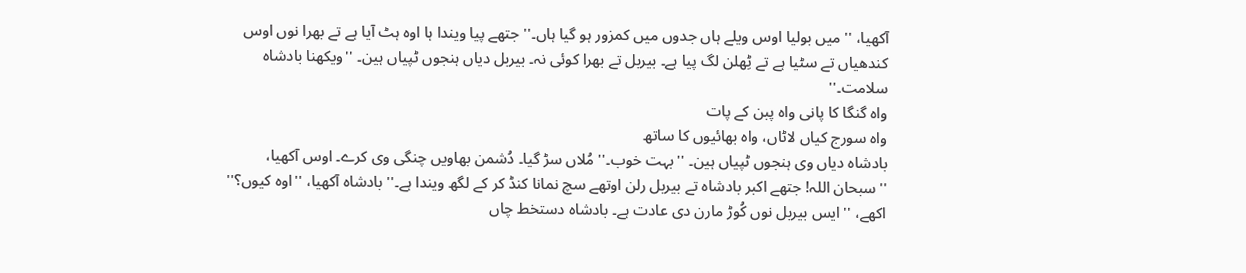آکھیا، ''میں بولیا اوس ویلے ہاں جدوں میں کمزور ہو گیا ہاں۔'' جتھے پیا ویندا ہا اوہ ہٹ آیا ہے تے بھرا نوں اوس کندھیاں تے سٹیا ہے تے ٹِھلن لگ پیا ہے۔ بیربل تے بھرا کوئی نہ۔ بیربل دیاں ہنجوں ٹپیاں ہین۔ ''ویکھنا بادشاہ سلامت۔''
واہ گنگا کا پانی واہ پبن کے پات
واہ سورج کیاں لاٹاں، واہ بھائیوں کا ساتھ
بادشاہ دیاں وی ہنجوں ٹپیاں ہین۔ ''بہت خوب۔'' مُلاں سڑ گیا۔ دُشمن بھاویں چنگی وی کرے۔ اوس آکھیا، ''سبحان اللہ! جتھے اکبر بادشاہ تے بیربل رلن اوتھے سچ نمانا کنڈ کر کے لگھ ویندا ہے۔'' بادشاہ آکھیا، ''اوہ کیوں؟'' اکھے، ''ایس بیربل نوں کُوڑ مارن دی عادت ہے۔ بادشاہ دستخط چاں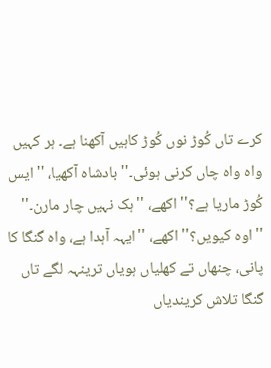کرے تاں کُوڑ نوں کُوڑ کاہیں آکھنا ہے۔ ہر کہیں واہ واہ چاں کرنی ہوئی۔'' بادشاہ آکھیا، ''ایس کُوڑ ماریا ہے؟'' اکھے، ''ہک نہیں چار مارن۔'' ''اوہ کیویں؟'' اکھے، ''ایہہ آہدا ہے، واہ گنگا کا پانی، چنھاں تے کھلیاں ہویاں ترینہہ لگے تاں گنگا تلاش کریندیاں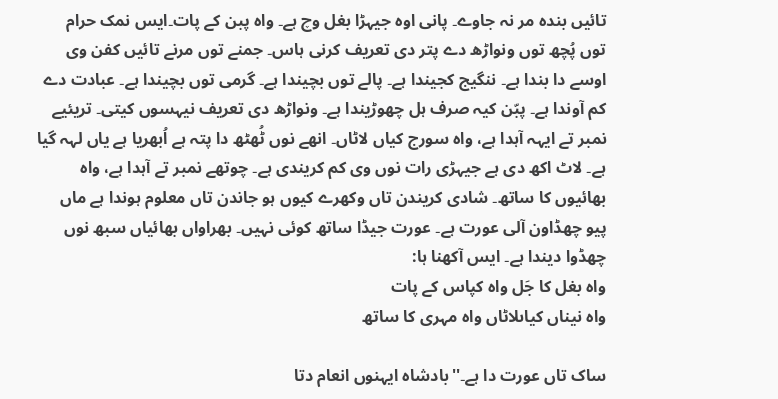تائیں بندہ مر نہ جاوے۔ پانی اوہ جیہڑا بغل وچ ہے۔ واہ پبن کے پات۔ایس نمک حرام توں پُچھ توں ونواڑھ دے پتر دی تعریف کرنی ہاس۔ جمنے توں مرنے تائیں کفن وی اوسے دا بندا ہے۔ ننگیج کجیندا ہے۔ پالے توں بچیندا ہے۔ گرمی توں بچیندا ہے۔ عبادت دے کم آوندا ہے۔ پبّن کیہ صرف ہل چھوڑیندا ہے۔ ونواڑھ دی تعریف نیہسوں کیتی۔ تریئیے نمبر تے ایہہ آہدا ہے، واہ سورج کیاں لاٹاں۔ انھے نوں ٹُھٹھ دا پتہ ہے اُبھریا ہے یاں لہہ گیا ہے۔ لاٹ اکھ دی ہے جیہڑی رات نوں وی کم کریندی ہے۔ چوتھے نمبر تے آہدا ہے، واہ بھائیوں کا ساتھ۔ شادی کریندن تاں وکھرے کیوں ہو جاندن تاں معلوم ہوندا ہے ماں پیو چھڈاون آلی عورت ہے۔ عورت جیڈا ساتھ کوئی نہیں۔ بھراواں بھائیاں سبھ نوں چھڈوا دیندا ہے۔ ایس آکھنا ہا:
واہ بغل کا جَل واہ کپاس کے پات
واہ نیناں کیاںلاٹاں واہ مہری کا ساتھ

ساک تاں عورت دا ہے۔''بادشاہ ایہنوں انعام دتا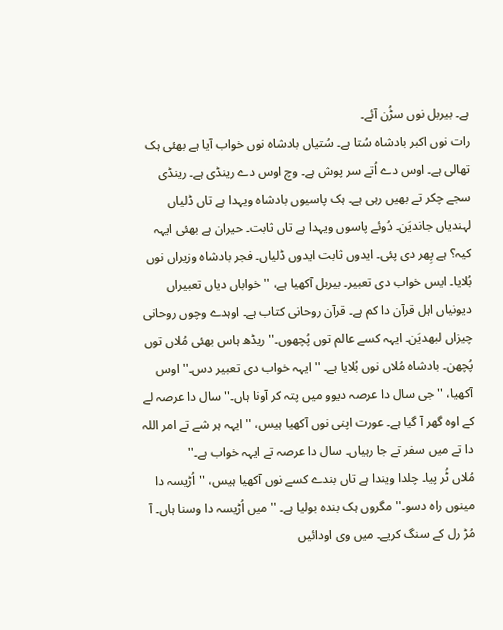ہے۔ بیربل نوں سڑُن آئے۔
رات نوں اکبر بادشاہ سُتا ہے۔ سُتیاں بادشاہ نوں خواب آیا ہے بھئی ہک تھالی ہے۔ اوس دے اُتے سر پوش ہے۔ وچ اوس دے رینڈی ہے۔ رینڈی سجے چکر تے بھیں رہی ہے۔ ہک پاسیوں بادشاہ ویہدا ہے تاں ڈلیاں لہندیاں جاندیَن۔ دُوئے پاسوں ویہدا ہے تاں ثابت۔ حیران ہے بھئی ایہہ کیہ؟ ہے پِھر دی پئی۔ ایدوں ثابت ایدوں ڈلیاں۔ فجر بادشاہ وزیراں نوں بُلایا۔ ایس خواب دی تعبیر۔ بیربل آکھیا ہے، ''خواباں دیاں تعبیراں دیونیاں اہل قرآن دا کم ہے۔ قرآن روحانی کتاب ہے۔ اوہدے وچوں روحانی چیزاں لبھدیَن۔ ایہہ کسے عالم توں پُچھوں۔'' ریڈھ ہاس بھئی مُلاں توں پُچھن۔ بادشاہ مُلاں نوں بُلایا ہے۔ ''ایہہ خواب دی تعبیر دس۔'' اوس آکھیا، ''جی سال دا عرصہ دیوو میں پتہ کر آونا ہاں۔'' سال دا عرصہ لے کے اوہ گھر آ گیا ہے۔ عورت اپنی نوں آکھیا ہیس، ''ایہہ ہر شے تے امر اللہ دا تے میں سفر تے جا رہیاں۔ سال دا عرصہ تے ایہہ خواب ہے۔''
مُلاں ٹُر پیا۔ چلدا ویندا ہے تاں بندے کسے نوں آکھیا ہیس، ''اُڑیسہ دا مینوں راہ دسو۔'' مگروں ہک بندہ بولیا ہے۔ ''میں اُڑیسہ دا وسنا ہاں۔ آ مُڑ رل کے سنگ کریے۔ میں وی اودائیں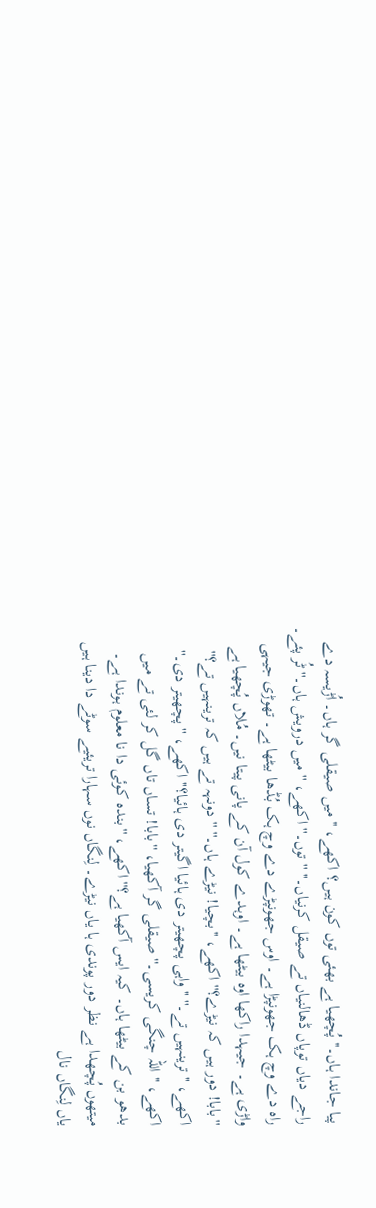پیا جاندا ہاں۔'' پُچھیا ہے بھئی توں کون ہیں؟ اکھے، ''میں صیقلی گر ہاں۔ اُڑیسہ دے راجے دیاں توپاں ڈھالنیاں تے صیقل کرنیاں۔'' ''توں۔'' اکھے، ''میں درویش ہاں۔'' ٹُر پئے۔ راہ دے وچ ہک جھونپڑا ہے۔ اوس جھونپڑے دے وچ ہک بُڈھا بیٹھا ہے۔ تھوڑی جیہی واڑی ہے۔ جیہدا راکھا اوہ بیٹھا ہے۔ اوہدے کول آن کے پانی پیتا نیں۔ مُلاں پُچھیا ہے ''بابا! دور ہیں کہ نیڑے؟'' اکھے، ''بچیا! نیڑے ہاں۔'' ''دونہہ تے ہیں کہ ترینہیں تے؟'' اکھے، ''ترینہیں تے۔'' ''واہی پچھیتر دی ہائیا اگیتر دی ہائیا؟'' اکھے، ''پچھیتر دی۔'' اکھے، ''اللہ چنگی کریسی۔'' صیقلی گر آکھیا، ''بابا! تساں تاں گل کر لئی تے میں بدھو بن کے بیٹھا ہاں۔ کیہ ایس آکھیا ہے؟'' اکھے، ''بندہ کوئی دا نا معلوم ہوندا ہے۔ میتھوں پُچھدا ہے نظر دور پوندی ہا یاں نیڑے۔ لِنگاں نوں سہارا تریئیے سوٹے دا دینا ہیں یاں لِنگاں نال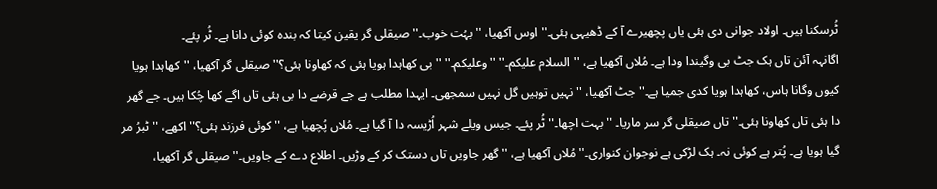ٹُرسکنا ہیں۔ اولاد جوانی دی ہئی یاں پچھیرے آ کے ڈھیہی ہئی۔'' اوس آکھیا، ''بہُت خوب۔'' صیقلی گر یقین کیتا کہ بندہ کوئی دانا ہے۔ ٹُر پئے۔
اگانہہ آئن تاں ہک جٹ بی وگیندا ودا ہے۔ مُلاں آکھیا ہے، ''السلام علیکم۔'' ''وعلیکم۔'' ''بی کھاہدا ہویا ہئی کہ کھاونا ہئی؟'' صیقلی گر آکھیا، ''کھاہدا ہویا کیوں وگانا ہاس، کھاہدا ہویا کدی جمیا ہے۔'' جٹ آکھیا، ''نہیں توہیں گل نہیں سمجھی۔ ایہدا مطلب ہے جے قرضے دا بی ہئی تاں اگے کھا چُکا ہیں۔ جے گھر دا ہئی تاں کھاونا ہئی۔'' تاں صیقلی گر سر ماریا۔ ''بہت اچھا۔'' ٹُر پئے۔ جیس ویلے شہر اُڑیسہ دا آ گیا ہے۔ مُلاں پُچھیا ہے، ''کوئی فرزند ہئی؟'' اکھے، '' ٹبرُ مر گیا ہویا ہے۔ پُتر ہے کوئی نہ۔ ہک لڑکی ہے نوجوان کنواری۔'' مُلاں آکھیا ہے، ''گھر جاویں تاں دستک کر کے وڑیں۔ اطلاع دے کے جاویں۔'' صیقلی گر آکھیا،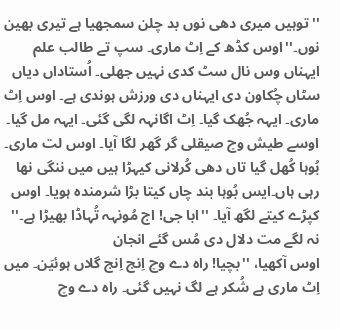''توہیں میری دھی نوں بد چلن سمجھیا ہے تیری بھین نوں۔''اوس کڈھ کے اِٹ ماری۔ سپ تے طالب علم ایہناں وس نال سٹ کدی نہیں جھلی۔ اُستاداں دیاں سٹاں چُکاون دی ایہناں دی ورزش ہوندی ہے۔ اوس اِٹ ماری۔ ایہہ جُھک گیا۔ اِٹ اگانہہ لگی گئی۔ ایہہ مل گیا۔
اوسے طیش وچ صیقلی گر گھر لگا آیا۔ اوس لت ماری۔ بُوہا کُھل گیا تاں دھی کُرلانی کیہڑا ہیں میں ننگی نھا رہی ہاں۔ایس بُوہا بند چاں کیتا بڑا شرمندہ ہویا۔ اوس کپڑے کیتے لگھ آیا۔ ''ابا جی! اج مُونہہ تُہاڈا بھیڑا ہے۔''
نہ لگے مت دلال دی مُس گئے انجان
اوس آکھیا، ''بچیا! راہ دے وچ اِنج اِنج گلاں ہوئیَن۔ میں اِٹ ماری ہے شُکر ہے لگ نہیں گئی۔ راہ دے وچ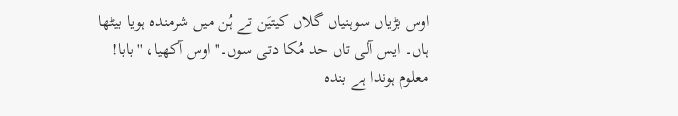اوس بڑیاں سوہنیاں گلاں کیتیَن تے ہُن میں شرمندہ ہویا بیٹھا ہاں۔ ایس آلی تاں حد مُکا دتی سوں۔'' اوس آکھیا، ''بابا! معلوم ہوندا ہے بندہ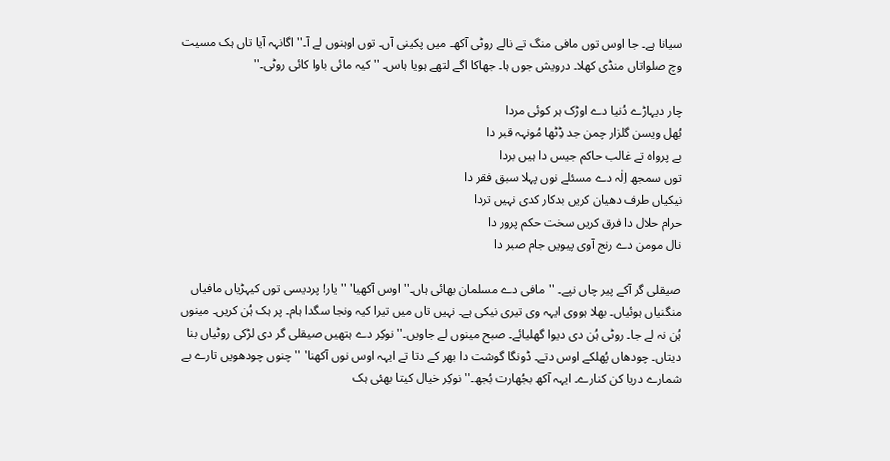سیانا ہے۔ جا اوس توں مافی منگ تے نالے روٹی آکھ۔ میں پکینی آں۔ توں اوہنوں لے آ۔'' اگانہہ آیا تاں ہک مسیت وچ صلواتاں منڈی کھلا۔ درویش جوں ہا۔ جھاکا اگے لتھے ہویا ہاس۔ ''کیہ مائی باوا کائی روٹی۔''

چار دیہاڑے دُنیا دے اوڑک ہر کوئی مردا
بُھل ویسن گلزار چمن جد ڈِٹھا مُونہہ قبر دا
بے پرواہ تے غالب حاکم جیس دا ہیں بردا
توں سمجھ اِلٰہ دے مسئلے نوں پہلا سبق فقر دا
نیکیاں طرف دھیان کریں بدکار کدی نہیں تردا
حرام حلال دا فرق کریں سخت حکم پرور دا
نال مومن دے رنج آوی پیویں جام صبر دا

صیقلی گر آکے پیر چاں نپے۔ ''مافی دے مسلمان بھائی ہاں۔'' اوس آکھیا' ''یار! پردیسی توں کیہڑیاں مافیاں منگنیاں ہوئیاں۔ بھلا ہووی ایہہ وی تیری نیکی ہے۔ نہیں تاں میں تیرا کیہ ونجا سگدا ہام۔ پر ہک ہُن کریں۔ مینوں ہُن نہ لے جا۔ روٹی ہُن دی دیوا گھلیائے۔ صبح مینوں لے جاویں۔'' نوکِر دے ہتھیں صیقلی گر دی لڑکی روٹیاں بنا دیتاں۔ چودھاں پُھلکے اوس دتے۔ ڈونگا گوشت دا بھر کے دتا تے ایہہ اوس نوں آکھنا' ''چنوں چودھویں تارے بے شمارے دریا کن کنارے۔ ایہہ آکھ بجُھارت بُجھ۔'' نوکِر خیال کیتا بھئی ہک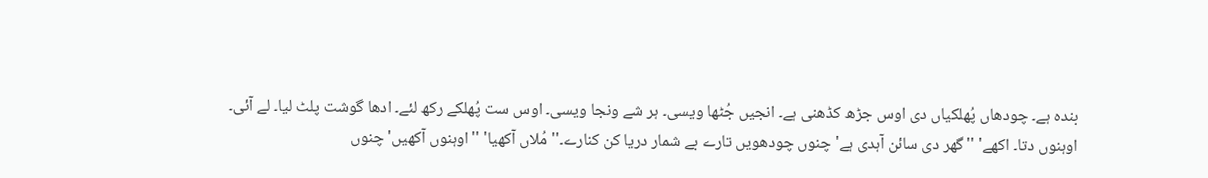بندہ ہے۔ چودھاں پُھلکیاں دی اوس جڑھ کڈھنی ہے۔ انجیں جُٹھا ویسی۔ ہر شے ونجا ویسی۔ اوس ست پُھلکے رکھ لئے۔ ادھا گوشت پلٹ لیا۔ لے آئی۔ اوہنوں دتا۔ اکھے' ''گھر دی سائن آہدی ہے' چنوں چودھویں تارے بے شمار دریا کن کنارے۔'' مُلاں آکھیا' ''اوہنوں آکھیں' چنوں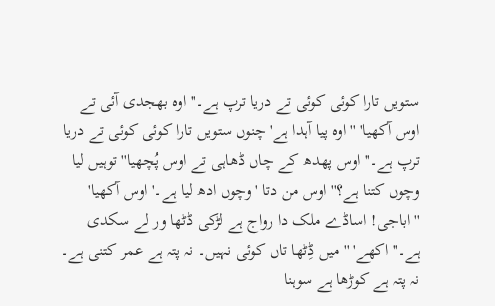ستویں تارا کوئی کوئی تے دریا ترپ ہے۔'' اوہ بھجدی آئی تے اوس آکھیا' ''اوہ پیا آہدا ہے' چنوں ستویں تارا کوئی کوئی تے دریا ترپ ہے۔'' اوس پھدھ کے چاں ڈھاہی تے اوس پُچھیا'' توہیں لیا وچوں کتنا ہے؟'' اوس من دتا 'وچوں ادھ لیا ہے۔' اوس آکھیا' ''اباجی! اساڈے ملک دا رواج ہے لڑکی ڈٹھا ور لے سکدی ہے۔'' اکھے' ''میں ڈِٹھا تاں کوئی نہیں۔ نہ پتہ ہے عمر کتنی ہے۔ نہ پتہ ہے کوڑھا ہے سوہنا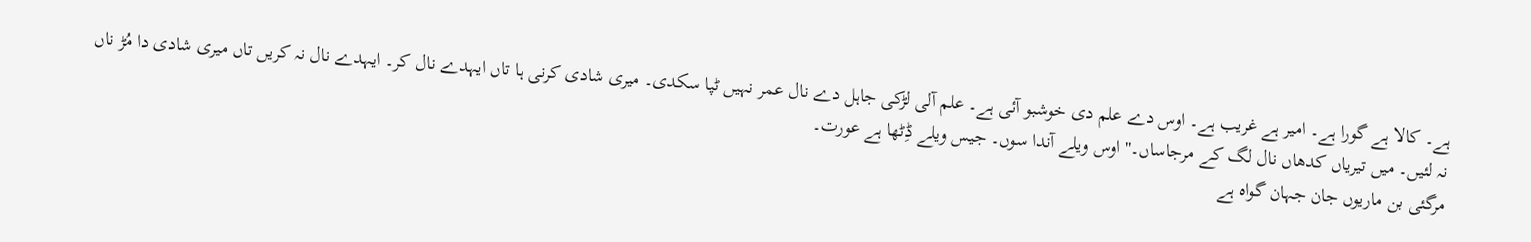ہے۔ کالا ہے گورا ہے۔ امیر ہے غریب ہے۔ اوس دے علم دی خوشبو آئی ہے۔ علم آلی لڑکی جاہل دے نال عمر نہیں ٹپا سکدی۔ میری شادی کرنی ہا تاں ایہدے نال کر۔ ایہدے نال نہ کریں تاں میری شادی دا مُڑ ناں نہ لئیں۔ میں تیریاں کدھاں نال لگ کے مرجاساں۔'' اوس ویلے آندا سوں۔ جیس ویلے ڈِٹھا ہے عورت۔
مرگئی بن ماریوں جان جہان گواہ ہے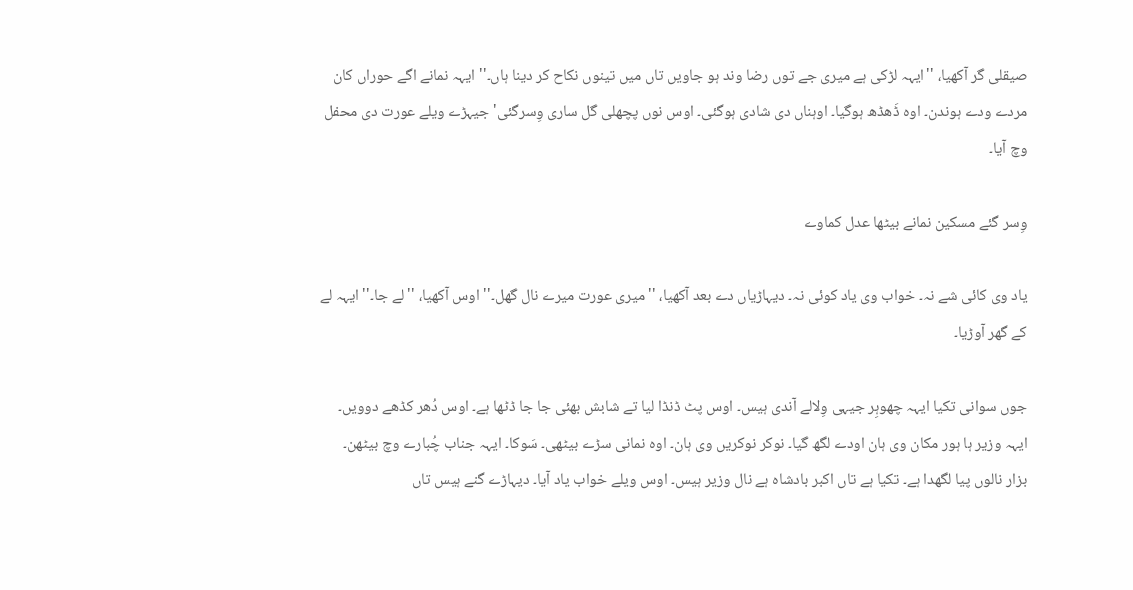صیقلی گر آکھیا، ''ایہہ لڑکی ہے میری جے توں رضا وند ہو جاویں تاں میں تینوں نکاح کر دینا ہاں۔'' ایہہ نمانے اگے حوراں کان مردے ودے ہوندن۔ اوہ ڈَھڈھ ہوگیا۔ اوہناں دی شادی ہوگئی۔ اوس نوں پچھلی گل ساری وِسرگئی' جیہڑے ویلے عورت دی محفل وچ آیا۔

وِسر گئے مسکین نمانے بیٹھا عدل کماوے

یاد وی کائی شے نہ۔ خواب وی یاد کوئی نہ۔ دیہاڑیاں دے بعد آکھیا، ''میری عورت میرے نال گھل۔'' اوس آکھیا، ''لے جا۔'' ایہہ لے کے گھر آوڑیا۔

جوں سوانی تکیا ایہہ چھوہِر جیہی وِلالے آندی ہیس۔ اوس پٹ ڈنڈا لیا تے شابش بھئی جا جا ڈٹھا ہے۔ اوس دُھر کڈھے دوویں۔ ایہہ وزیر ہا ہور مکان وی ہان اودے لگھ گیا۔ نوکر نوکریں وی ہان۔ اوہ نمانی سڑے بیٹھی۔ سَوکا۔ ایہہ جناب چُبارے وچ بیٹھن۔ بزار نالوں پیا لگھدا ہے۔ تکیا ہے تاں اکبر بادشاہ ہے نال وزیر ہیس۔ اوس ویلے خواب یاد آیا۔ دیہاڑے گنے ہیس تاں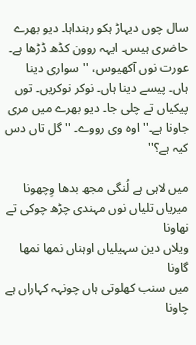سال چوں دیہاڑ ہکو رہنداہا۔ دیو بھرے حاضری ہیس۔ ایہہ روون کڈھ ڈڑھا ہے۔ عورت نوں آکھیوس، ''سواری دینا ہاں۔ پیسے دینا ہاں۔ نوکر نوکریں۔ توں پیکیاں تے چلی جا۔ دیو بھرے میں مری جاونا ہے۔'' اوہ وی رووے۔ ''گل تاں دس کیہ ہے؟''

میں لاہی ہے لُنگی مجھ بدھا وِچھونا
میریاں تلیاں نوں مہندی چڑھ چوکی تے نھاونا
ویلاں دین سہیلیاں اوہناں نمھا نمھا گاونا
میں سنب کھلوتی ہاں چونہہ کہاراں ہے چاونا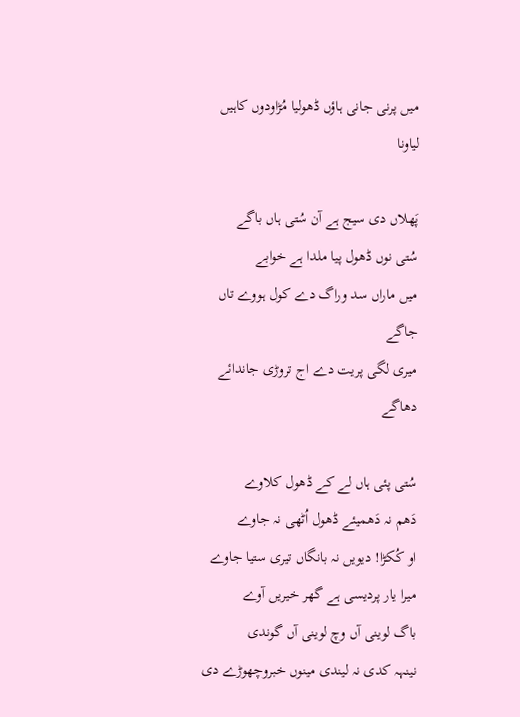میں پرنی جانی ہاؤں ڈھولیا مُڑاودوں کاہیں لیاونا

پَھلاں دی سیج ہے آن سُتی ہاں باگے
سُتی نوں ڈھول پیا ملدا ہے خوابے
میں ماراں سد وراگ دے کول ہووے تاں جاگے
میری لگی پریت دے اج تروڑی جاندائے دھاگے

سُتی پئی ہاں لے کے ڈھول کلاوے
دَھم نہ دَھمیئے ڈھول اُٹھی نہ جاوے
او کُکڑا! دیویں نہ بانگاں تیری ستیا جاوے
میرا یار پردیسی ہے گھر خیریں آوے
باگ لوینی آں وچ لوینی آں گوندی
نینہہ کدی نہ لیندی مینوں خبروچھوڑے دی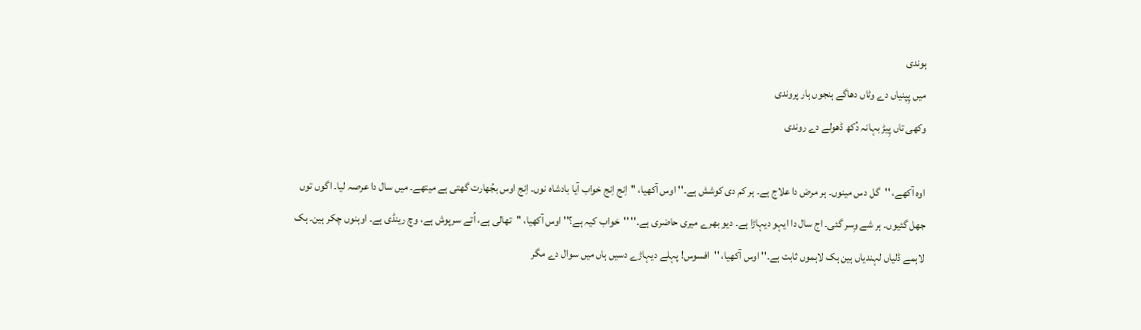ہوندی
میں پِپنیاں دے وٹاں دھاگے ہنجوں ہار پروندی
وکھی تاں پِیڑ بہانہ دُکھ ڈھولے دے روندی

اوہ آکھے، ''گل دس مینوں۔ ہر مرض دا علاج ہے۔ ہر کم دی کوشش ہے۔'' اوس آکھیا، ''اِنج اِنج خواب آیا بادشاہ نوں۔ اِنج اوس بجُھارت گھتی ہے میتھے۔ میں سال دا عرصہ لیا۔ اگوں توں جھل گئیوں۔ ہر شے وِسر گئی۔ اج سال دا ایہو دیہاڑا ہے۔ دیو بھرے میری حاضری ہے۔'' ''خواب کیہ ہے؟'' اوس آکھیا، ''تھالی ہے، اُتے سرپوش ہے، وچ رینڈی ہے۔ اوہنوں چکر ہین۔ ہک لاہمے ڈلیاں لہندیاں ہین ہک لاہموں ثابت ہے۔'' اوس آکھیا، ''افسوس! پہلے دیہاڑے دسیں ہاں میں سوال دے مگر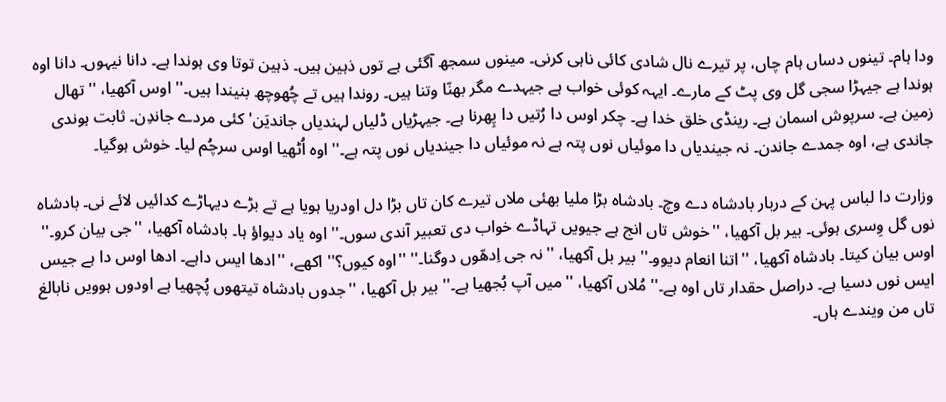ودا ہام۔ تینوں دساں ہام چاں، پر تیرے نال شادی کائی ناہی کرنی۔ مینوں سمجھ آگئی ہے توں ذہین ہیں۔ ذہین توتا وی ہوندا ہے۔ دانا نیہوں۔ دانا اوہ ہوندا ہے جیہڑا سجی گل وی پٹ کے مارے۔ ایہہ کوئی خواب ہے جیہدے مگر بھنّا وتنا ہیں۔ روندا ہیں تے چُھوچھ بنیندا ہیں۔'' اوس آکھیا، ''تھال زمین ہے۔ سرپوش اسمان ہے۔ رینڈی خلق خدا ہے۔ چکر اوس دا رُتیں دا پِھرنا ہے۔ جیہڑیاں ڈلیاں لہندیاں جاندیَن' کئی مردے جاندِن۔ ثابت ہوندی جاندی ہے، اوہ جمدے جاندن۔ نہ جیندیاں دا موئیاں نوں پتہ ہے نہ موئیاں دا جیندیاں نوں پتہ ہے۔'' اوہ اُٹھیا اوس سرچُم لیا۔ خوش ہوگیا۔

وزارت دا لباس پہن کے دربار بادشاہ دے وچ۔ بادشاہ بڑا ملیا بھئی ملاں تیرے کان تاں بڑا دل اودریا ہویا ہے تے بڑے دیہاڑے کدائیں لائے نی۔ بادشاہ نوں گل وِسری ہوئی۔ بیر بل آکھیا، ''خوش تاں انج ہے جیویں تہاڈے خواب دی تعبیر آندی سوں۔'' اوہ یاد دیواؤ ہا۔ بادشاہ آکھیا، ''جی بیان کرو۔'' اوس بیان کیتا۔ بادشاہ آکھیا، ''اتنا انعام دیوو۔'' بیر بل آکھیا، ''نہ جی اِدھّوں دوگنا۔'' ''اوہ کیوں؟'' اکھے، ''ادھا ایس داہے۔ ادھا اوس دا ہے جیس ایس نوں دسیا ہے۔ دراصل حقدار تاں اوہ ہے۔'' مُلاں آکھیا، ''میں آپ بُجھیا ہے۔'' بیر بل آکھیا، ''جدوں بادشاہ تیتھوں پُچھیا ہے اودوں ہوویں نابالغ تاں من ویندے ہاں۔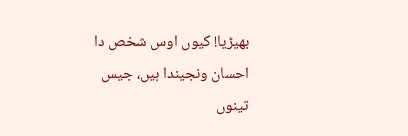بھیڑیا! کیوں اوس شخص دا احسان ونجیندا ہیں، جیس تینوں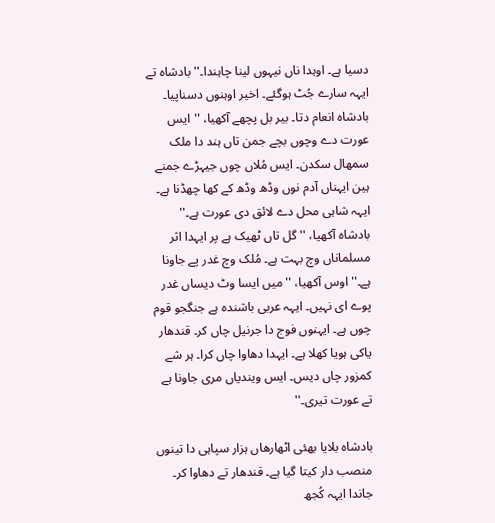دسیا ہے۔ اوہدا ناں نیہوں لینا چاہندا۔'' بادشاہ تے ایہہ سارے جُٹ ہوگئے۔ اخیر اوہنوں دسناپیا۔ بادشاہ انعام دتا۔ بیر بل پچھے آکھیا، ''ایس عورت دے وچوں بچے جمن تاں ہند دا ملک سمھال سکدن۔ ایس مُلاں چوں جیہڑے جمنے ہین ایہناں آدم نوں وڈھ وڈھ کے کھا چھڈنا ہے۔ ایہہ شاہی محل دے لائق دی عورت ہے۔'' بادشاہ آکھیا، ''گل تاں ٹھیک ہے پر ایہدا اثر مسلماناں وچ بہت ہے۔ مُلک وچ غدر پے جاونا ہے۔'' اوس آکھیا، ''میں ایسا وٹ دیساں غدر پوے ای نہیں۔ ایہہ عربی باشندہ ہے جنگجو قوم چوں ہے۔ ایہنوں فوج دا جرنیل چاں کر۔ قندھار یاکی ہویا کھلا ہے۔ ایہدا دھاوا چاں کرا۔ ہر شے کمزور چاں دیس۔ ایس ویندیاں مری جاونا ہے تے عورت تیری۔''

بادشاہ بلایا بھئی اٹھارھاں ہزار سپاہی دا تینوں منصب دار کیتا گیا ہے۔ قندھار تے دھاوا کر۔ جاندا ایہہ کُجھ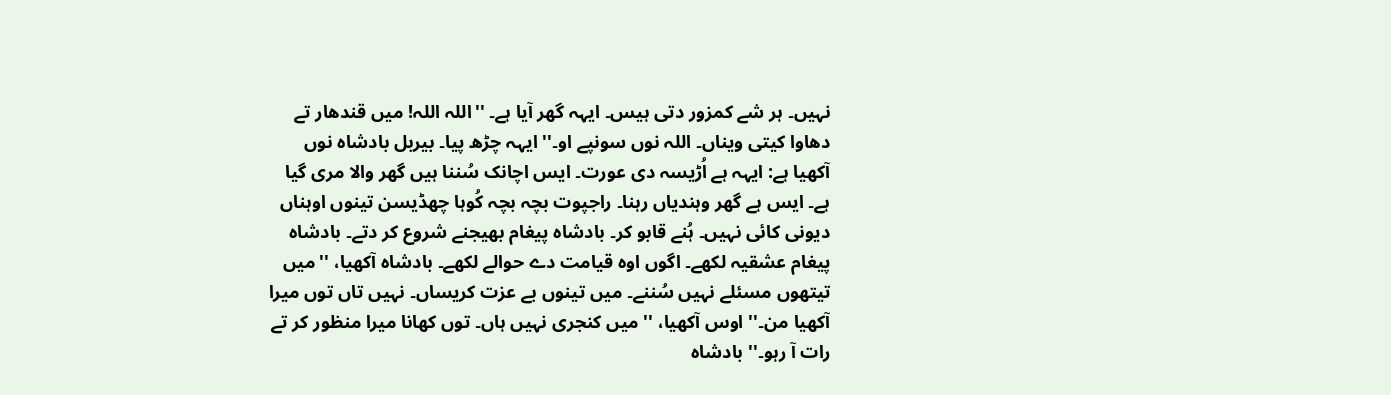نہیں۔ ہر شے کمزور دتی ہیس۔ ایہہ گھر آیا ہے۔ ''اللہ اللہ! میں قندھار تے دھاوا کیتی ویناں۔ اللہ نوں سونپے او۔'' ایہہ چڑھ پیا۔ بیربل بادشاہ نوں آکھیا ہے: ایہہ ہے اُڑیسہ دی عورت۔ ایس اچانک سُننا ہیں گھر والا مری گیا ہے۔ ایس ہے گھر وہندیاں رہنا۔ راجپوت بچہ بچہ کُوہا چھڈیسن تینوں اوہناں دیونی کائی نہیں۔ ہُنے قابو کر۔ بادشاہ پیغام بھیجنے شروع کر دتے۔ بادشاہ پیغام عشقیہ لکھے۔ اگوں اوہ قیامت دے حوالے لکھے۔ بادشاہ آکھیا، ''میں تیتھوں مسئلے نہیں سُننے۔ میں تینوں بے عزت کریساں۔ نہیں تاں توں میرا آکھیا من۔'' اوس آکھیا، '' میں کنجری نہیں ہاں۔ توں کھانا میرا منظور کر تے رات آ رہو۔'' بادشاہ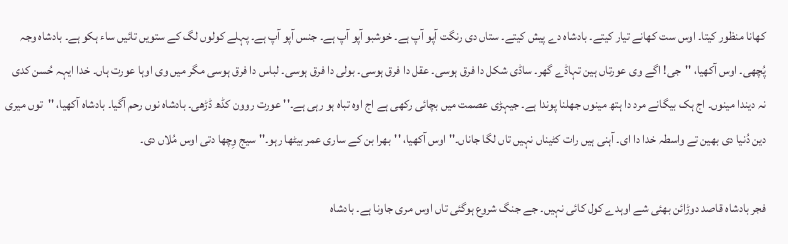کھانا منظور کیتا۔ اوس ست کھانے تیار کیتے۔ بادشاہ دے پیش کیتے۔ ستاں دی رنگت آپو آپ ہے۔ خوشبو آپو آپ ہے۔ جنس آپو آپ ہے۔ پہلے کولوں لگ کے ستویں تائیں ساء ہکو ہے۔ بادشاہ وجہ پُچھی۔ اوس آکھیا، ''جی! اگے وی عورتاں ہین تہاڈے گھر۔ ساڈی شکل دا فرق ہوسی۔ عقل دا فرق ہوسی۔ بولی دا فرق ہوسی۔ لباس دا فرق ہوسی مگر میں وی اوہا عورت ہاں۔ خدا ایہہ حُسن کدی نہ دیندا مینوں۔ اج ہک بیگانے مرد دا ہتھ مینوں جھلنا پوندا ہے۔ جیہڑی عصمت میں بچائی رکھی ہے اج اوہ تباہ ہو رہی ہے۔'' عورت روون کڈھ ڈڑھی۔ بادشاہ نوں رحم آگیا۔ بادشاہ آکھیا، ''توں میری دین دُنیا دی بھین تے واسطہ خدا دا ای۔ آہنی ہیں رات کٹیناں نہیں تاں لگا جاناں۔'' اوس آکھیا، ''بھرا بن کے ساری عمر بیٹھا رہو۔'' سیج وِچھا دتی اوس مُلاں دی۔

فجر بادشاہ قاصد دوڑائن بھئی شے اوہدے کول کائی نہیں۔ جے جنگ شروع ہوگئی تاں اوس مری جاونا ہے۔ بادشاہ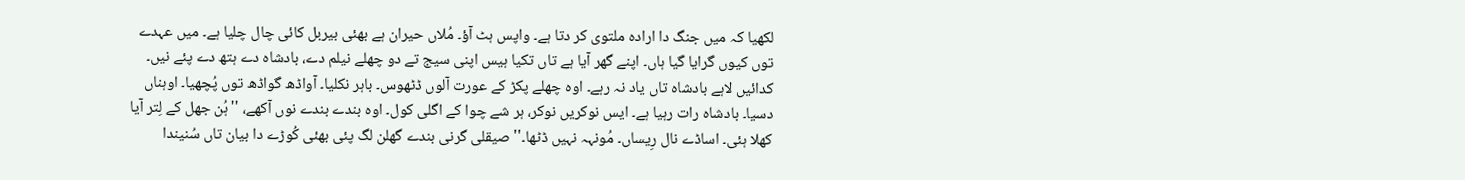لکھیا کہ میں جنگ دا ارادہ ملتوی کر دتا ہے۔ واپس ہٹ آؤ۔ مُلاں حیران ہے بھئی بیربل کائی چال چلیا ہے۔ میں عہدے توں کیوں گرایا گیا ہاں۔ اپنے گھر آیا ہے تاں تکیا ہیس اپنی سیج تے دو چھلے نیلم دے، بادشاہ دے ہتھ دے پئے نیں۔ کدائیں لاہے بادشاہ تاں یاد نہ رہے۔ اوہ چھلے پکڑ کے عورت آلوں ڈٹھوس۔ باہر نکلیا۔ آواڈھ گواڈھ توں پُچھیا۔ اوہناں دسیا۔ بادشاہ رات رہیا ہے۔ ایس نوکریں نوکر، ہر شے چوا کے اگلی کول۔ اوہ بندے بندے نوں آکھے، ''ہُن جھل کے لِتر آیا کھلا ہئی۔ اساڈے نال رِیساں۔ مُونہہ نہیں ڈٹھا۔'' صیقلی گرنی بندے گھلن لگ پئی بھئی کُوڑے دا بیان تاں سُنیندا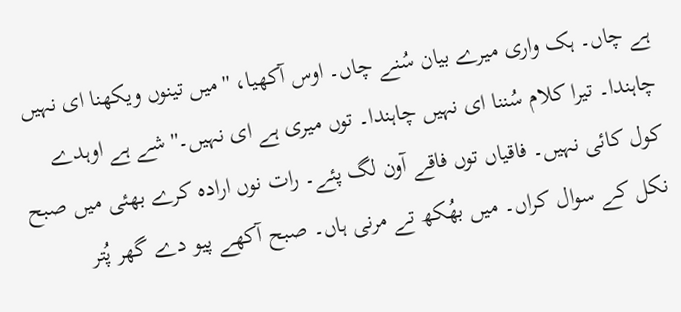ہے چاں۔ ہک واری میرے بیان سُنے چاں۔ اوس آکھیا، ''میں تینوں ویکھنا ای نہیں چاہندا۔ تیرا کلام سُننا ای نہیں چاہندا۔ توں میری ہے ای نہیں۔'' شے ہے اوہدے کول کائی نہیں۔ فاقیاں توں فاقے آون لگ پئے۔ رات نوں ارادہ کرے بھئی میں صبح نکل کے سوال کراں۔ میں بھُکھ تے مرنی ہاں۔ صبح آکھے پیو دے گھر پُتر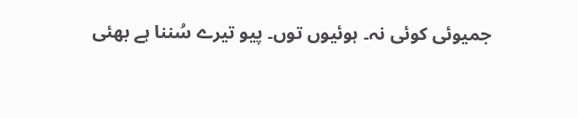جمیوئی کوئی نہ۔ ہوئیوں توں۔ پیو تیرے سُننا ہے بھئی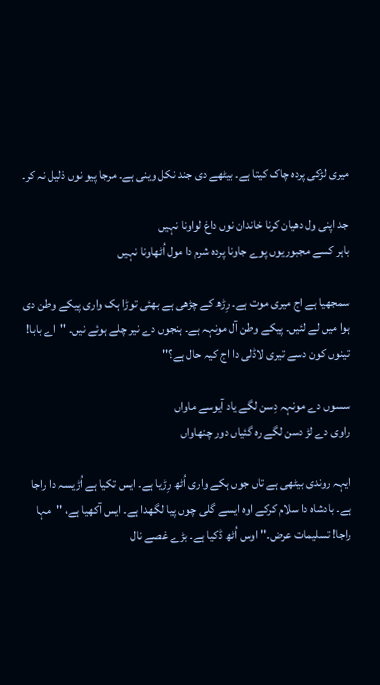میری لڑکی پردہ چاک کیتا ہے۔ بیٹھے دی جند نکل وینی ہے۔ مرجا پیو نوں ذلیل نہ کر۔

جد اپنی ول دھیان کرنا خاندان نوں داغ لواونا نہیں
باہر کسے مجبوریوں پوے جاونا پردہ شرم دا مول اُٹھاونا نہیں

سمجھیا ہے اج میری موت ہے۔ رِڑھ کے چڑھی ہے بھئی توڑا ہک واری پیکے وطن دی ہوا میں لے لئیں۔ پیکے وطن آل مونہہ ہے۔ ہنجوں دے نیر چلے ہوئے نیں۔ ''اے بابا! تینوں کون دسے تیری لاڈلی دا اج کیہ حال ہے؟''

سسوں دے مونہہ دِسن لگے یاد آیوسے ماواں
راوی دے لڑ دسن لگے رہ گئیاں دور چنھاواں

ایہہ روندی بیٹھی ہے تاں جوں ہکے واری اُٹھ رِڑیا ہے۔ ایس تکیا ہے اُڑیسہ دا راجا ہے۔ بادشاہ دا سلام کرکے اوہ ایسے گلی چوں پیا لگھدا ہے۔ ایس آکھیا ہے، ''مہا راجا! تسلیمات عرض۔'' اوس اُٹھ ڈکیا ہے۔ بڑے غصے نال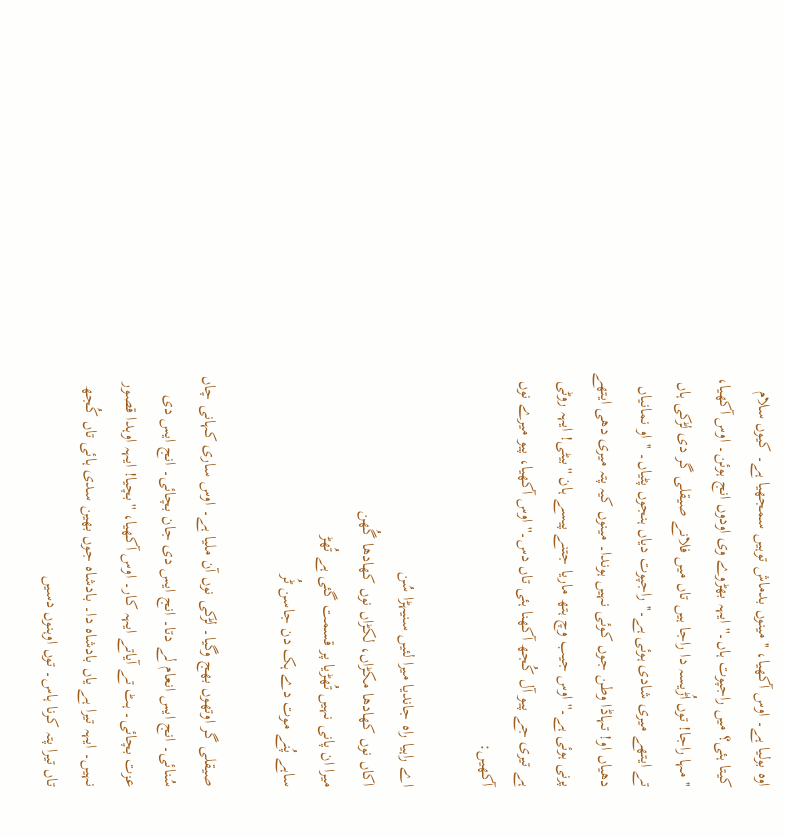اوہ بولیا ہے۔ اوس آکھیا، ''مینوں بدماش توہیں سمجھیا ہے۔ کیوں سلام کیتا ہئی؟ میں راجپوت ہاں۔'' ایہہ بھڑوے وی اودوں انج ہوئن۔ اوس آکھیا، '' مہا راجا! توں اُڑیسہ دا راجا ہیں تاں میں فلانے صیقلی گر دی لڑکی ہاں تے ایتھے میری شادی ہوئی ہے۔'' راجپوت دیاں ہنجوں پٹیاں۔ ''او نمانیاں دھیاں او! تہاڈا وطن جوں کوئی نہیں ہوندا۔ مینوں کیہ پتہ میری دھی ایتھے پرنی ہوئی ہے۔'' اوس جیب وچ ہتھ ماریا جتنے پیسے ہان ''بیٹی! ایہہ روٹی ہے تیری جے پیو آل کُجھ آکھنا ہئی تاں دس۔'' اوس آکھیا، پیو میرے نوں آکھیں:

اے راہیا راہ جاندیا میرا لئیں سنیہڑا سُن
اکاں نوں کھادھا مکڑاں، لکڑاں نوں کھادھا گُھن
میرا ان پانی نہیں تُھڑیا پر قسمت گئی ہے تُھڑ
ساہے پُنے موت دے ہک دن جاسن ٹُر

صیقلی گر اوتھوں بھج وگیا۔ لڑکی نوں آن ملیا ہے۔ اوس ساری کہانی چاں سُنائی۔ انج ایس انعام لے دتا۔ انج ایس دی جان بچائی۔ انج ایس دی عزت بچائی۔ ہٹ تے آیاتے ایہہ کار۔ اوس آکھیا، ''بچیا! ایہہ اوہدا قصور نہیں۔ ایہہ تیرا ہے یاں بادشاہ دا۔ بادشاہ جوں بھین سدی ہائی تاں کُجھ تاں تیرا پتہ کرنا ہاس۔ توں اوہنوں دسیں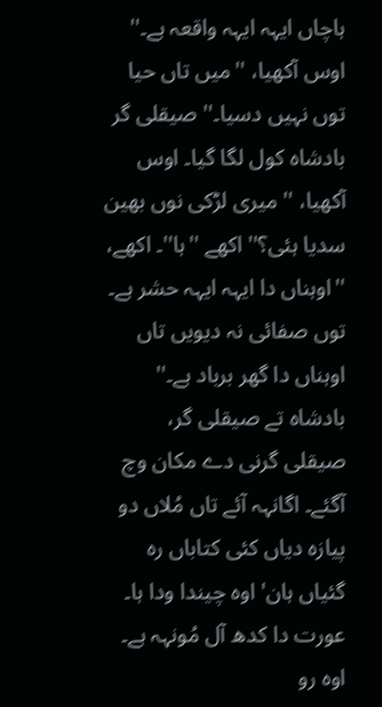ہاچاں ایہہ ایہہ واقعہ ہے۔'' اوس آکھیا، ''میں تاں حیا توں نہیں دسیا۔'' صیقلی گر بادشاہ کول لگا گیا۔ اوس آکھیا، ''میری لڑکی نوں بھین سدیا ہئی؟'' اکھے ''ہا''۔ اکھے، ''اوہناں دا ایہہ ایہہ حشر ہے۔ توں صفائی نہ دیویں تاں اوہناں دا گھر برباد ہے۔''
بادشاہ تے صیقلی گر، صیقلی گرنی دے مکان وچ آگئے۔ اگانہہ آئے تاں مُلاں دو پیازہ دیاں کئی کتاباں رہ گئیاں ہان' اوہ چیندا ودا ہا۔ عورت دا کدھ آل مُونہہ ہے۔ اوہ رو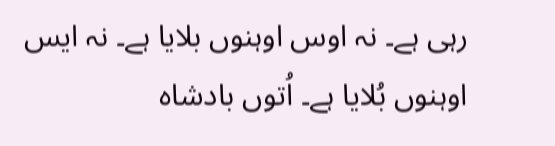رہی ہے۔ نہ اوس اوہنوں بلایا ہے۔ نہ ایس اوہنوں بُلایا ہے۔ اُتوں بادشاہ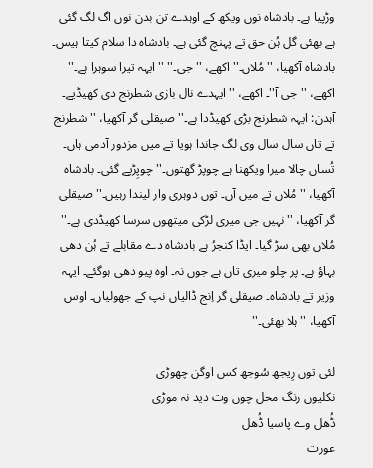وڑپیا ہے۔ بادشاہ نوں ویکھ کے اوہدے تن بدن نوں اگ لگ گئی ہے بھئی گل ہُن حق تے پہنچ گئی ہے۔ بادشاہ دا سلام کیتا ہیس۔ بادشاہ آکھیا، ''مُلاں۔'' اکھے، ''جی۔'' ''ایہہ تیرا سوہرا ہے۔'' اکھے، ''جی آ''۔ اکھے، ''ایہدے نال بازی شطرنج دی کھیڈیے۔ آہدن: ایہہ شطرنج بڑی کھیڈدا ہے۔'' صیقلی گر آکھیا، ''شطرنج تے تاں سال سال وی لگ جاندا ہویا تے میں مزدور آدمی ہاں۔ تُساں چالا میرا ویکھنا ہے چوپڑ گھتوں۔'' چوپِڑپے گئی۔ بادشاہ آکھیا، ''مُلاں تے میں آں۔ توں دوہری وار لیندا رہیں۔'' صیقلی گر آکھیا، ''نہیں جی میری لڑکی میتھوں سرسا کھیڈدی ہے۔'' مُلاں بھی سڑ گیا۔ ایڈا کنجرُ ہے بادشاہ دے مقابلے تے ہُن دھی بہاؤ ہے۔ پر چلو میری تاں ہے جوں نہ۔ اوہ پیو دھی ہوگئے۔ ایہہ وزیر تے بادشاہ۔ صیقلی گر اِنج ڈالیاں نپ کے جھولیاں۔ اوس آکھیا، ''ہلا بھئی۔''

لئی توں رِیجھ سُوجھ کس اوگن چھوڑی
نکلیوں رنگ محل چوں وت دید نہ موڑی
ڈُھل وے پاسیا ڈُھل
عورت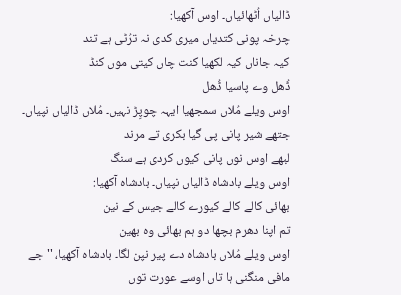ڈالیاں اُٹھائیاں۔ اوس آکھیا:
چرخہ پونی کتدیاں میری کدی نہ ترُٹی ہے تند
کیہ جاناں کیہ لکھیا کنت چاں کیتی موں کنڈ
ڈُھل وے پاسیا ڈُھل
اوس ویلے مُلاں سمجھیا ایہہ چوپِڑ نہیں۔ مُلاں ڈالیاں نپیاں۔
جتھے شیر پانی پی گیا بکری تے مرند
لبھے اوس نوں پانی کیوں کردی ہے سنگ
اوس ویلے بادشاہ ڈالیاں نپیاں۔ بادشاہ آکھیا:
بھائی کالے کالے کیورے کالے جیس کے نین
تم اپنا دھرم بچھا دو ہم بھائی وہ بھین
اوس ویلے مُلاں بادشاہ دے پیر نپن لگا۔ بادشاہ آکھیا، ''جے مافی منگنی ہا تاں اوسے عورت توں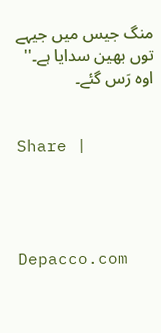منگ جیس میں جیہے توں بھین سدایا ہے۔'' اوہ رَس گئے۔


Share |




Depacco.com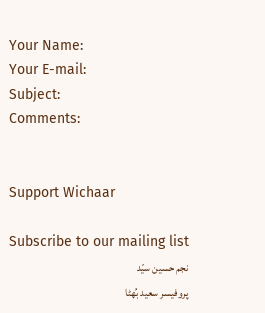Your Name:
Your E-mail:
Subject:
Comments:


Support Wichaar

Subscribe to our mailing list
نجم حسین سیّد
پروفیسر سعید بُھٹا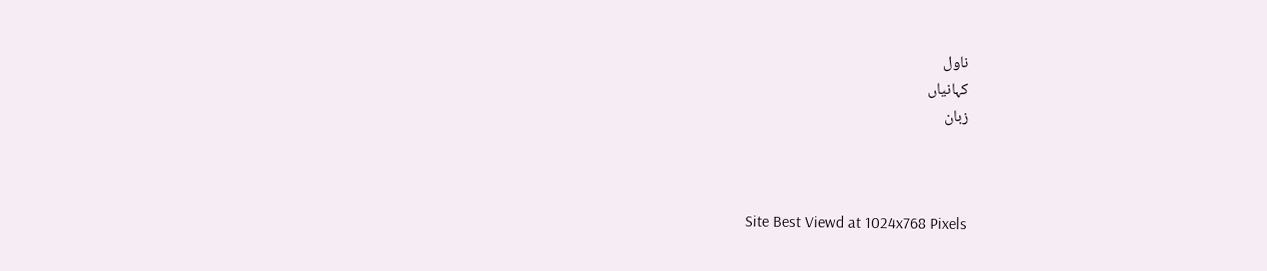ناول
کہانیاں
زبان



Site Best Viewd at 1024x768 Pixels